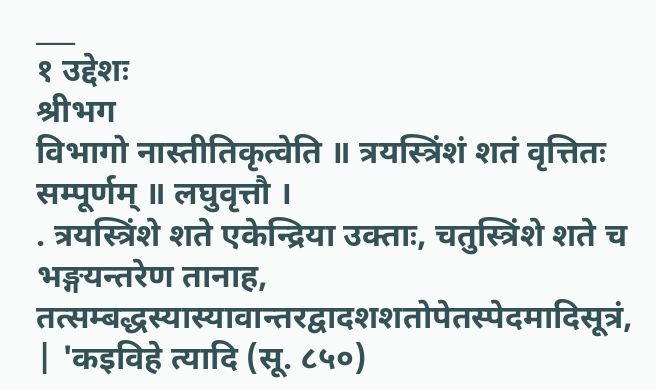___
१ उद्देशः
श्रीभग
विभागो नास्तीतिकृत्वेति ॥ त्रयस्त्रिंशं शतं वृत्तितः सम्पूर्णम् ॥ लघुवृत्तौ ।
. त्रयस्त्रिंशे शते एकेन्द्रिया उक्ताः, चतुस्त्रिंशे शते च भङ्गयन्तरेण तानाह, तत्सम्बद्धस्यास्यावान्तरद्वादशशतोपेतस्पेदमादिसूत्रं, | 'कइविहे त्यादि (सू. ८५०)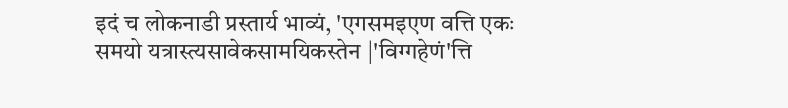इदं च लोकनाडी प्रस्तार्य भाव्यं, 'एगसमइएण वत्ति एकः समयो यत्रास्त्यसावेकसामयिकस्तेन |'विग्गहेणं'त्ति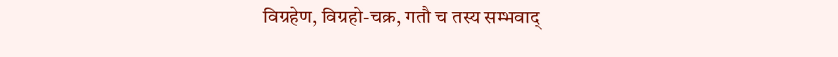विग्रहेण, विग्रहो-चक्र, गतौ च तस्य सम्भवाद्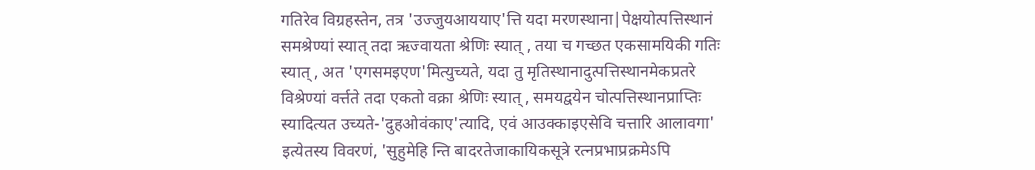गतिरेव विग्रहस्तेन, तत्र 'उज्जुयआययाए'त्ति यदा मरणस्थाना|पेक्षयोत्पत्तिस्थानं समश्रेण्यां स्यात् तदा ऋज्वायता श्रेणिः स्यात् , तया च गच्छत एकसामयिकी गतिः स्यात् , अत 'एगसमइएण'मित्युच्यते, यदा तु मृतिस्थानादुत्पत्तिस्थानमेकप्रतरे विश्रेण्यां वर्त्तते तदा एकतो वक्रा श्रेणिः स्यात् , समयद्वयेन चोत्पत्तिस्थानप्राप्तिः स्यादित्यत उच्यते-'दुहओवंकाए'त्यादि, एवं आउक्काइएसेवि चत्तारि आलावगा' इत्येतस्य विवरणं, 'सुहुमेहि न्ति बादरतेजाकायिकसूत्रे रत्नप्रभाप्रक्रमेऽपि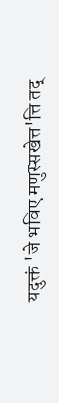यदुक्तं 'जे भविए मणुस्सखेत्त'त्ति तद्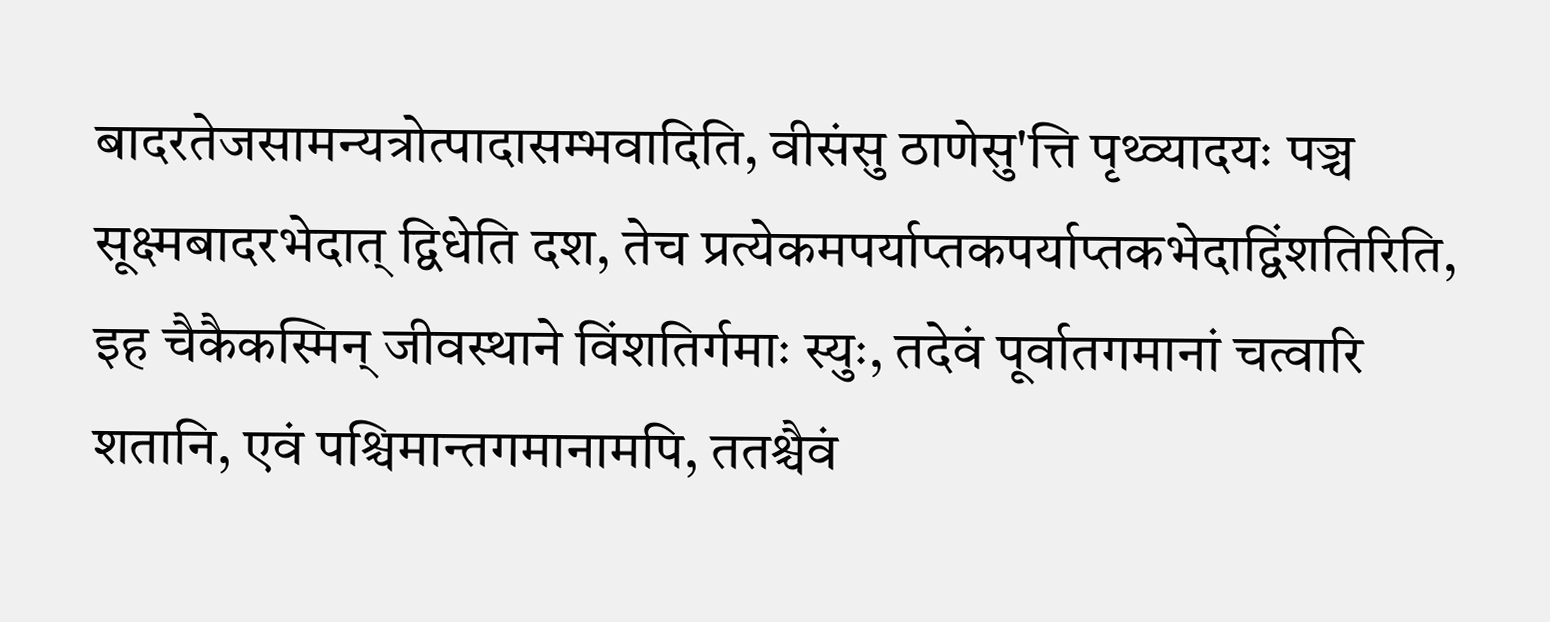बादरतेजसामन्यत्रोत्पादासम्भवादिति, वीसंसु ठाणेसु'त्ति पृथ्व्यादयः पञ्च सूक्ष्मबादरभेदात् द्विधेति दश, तेच प्रत्येकमपर्याप्तकपर्याप्तकभेदाद्विंशतिरिति, इह चैकैकस्मिन् जीवस्थाने विंशतिर्गमाः स्युः, तदेवं पूर्वातगमानां चत्वारि शतानि, एवं पश्चिमान्तगमानामपि, ततश्चैवं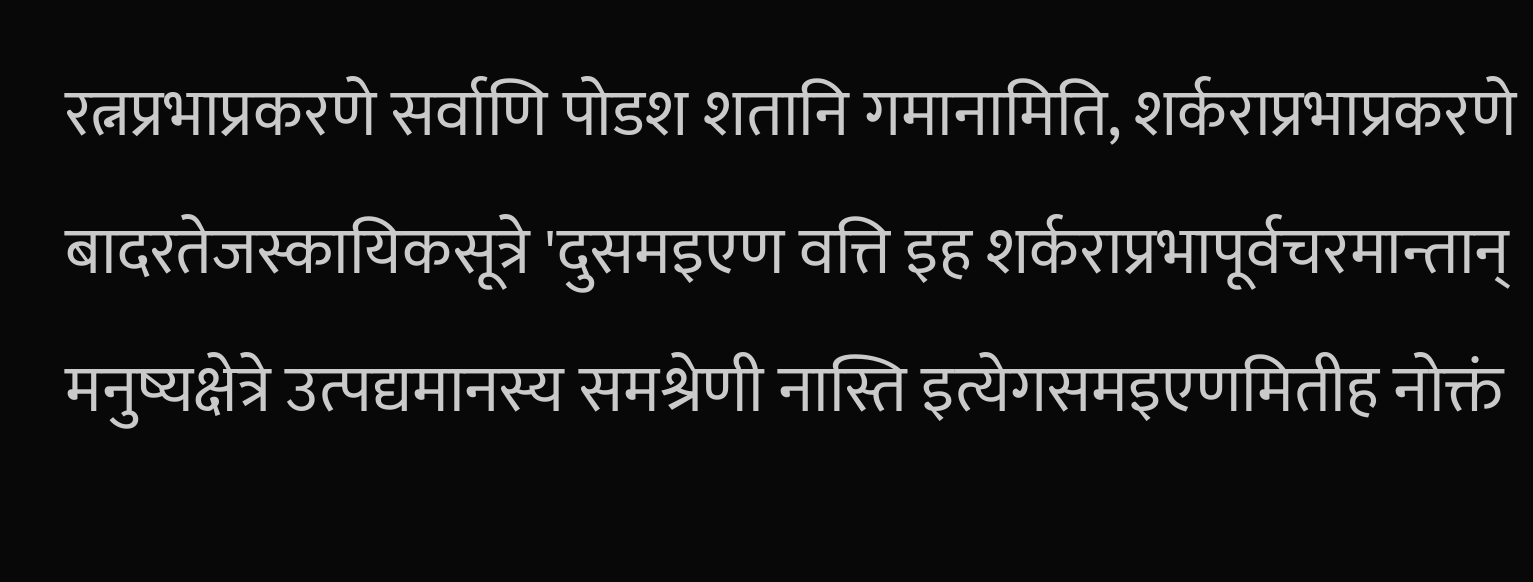रत्नप्रभाप्रकरणे सर्वाणि पोडश शतानि गमानामिति, शर्कराप्रभाप्रकरणे बादरतेजस्कायिकसूत्रे 'दुसमइएण वत्ति इह शर्कराप्रभापूर्वचरमान्तान् मनुष्यक्षेत्रे उत्पद्यमानस्य समश्रेणी नास्ति इत्येगसमइएणमितीह नोक्तं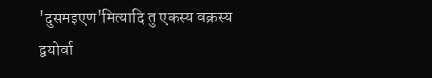'दुसमइएण'मित्यादि तु एकस्य वक्रस्य द्वयोर्वा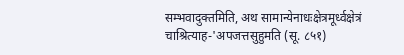सम्भवादुक्तमिति, अथ सामान्येनाधःक्षेत्रमूर्ध्वक्षेत्रं चाश्रित्याह-'अपजत्तसुहुमति (सू. ८५१)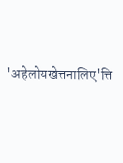'अहेलोयखेत्तनालिए'त्ति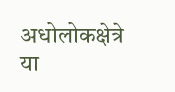अधोलोकक्षेत्रे या